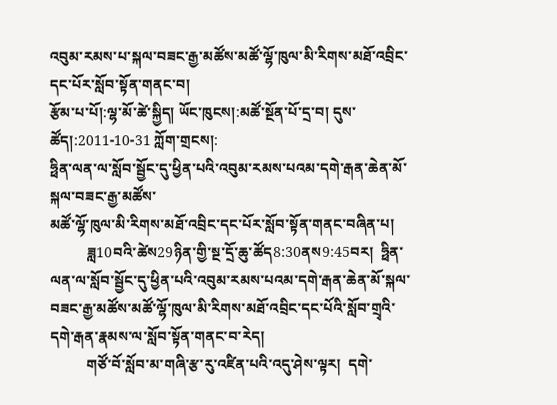འབུམ་རམས་པ་སྐལ་བཟང་རྒྱ་མཚོས་མཚོ་ལྷོ་ཁུལ་མི་རིགས་མཐོ་འབྲིང་དང་པོར་སློབ་སྟོན་གནང་བ།
རྩོམ་པ་པོ།:ལྷ་མོ་ཚེ་སྐྱིད། ཡོང་ཁུངས།:མཚོ་སྔོན་པོ་དྲ་བ། དུས་ཚོད།:2011-10-31 ཀློག་གྲངས།:
ཧྥིན་ལན་ལ་སློབ་སྦྱོང་དུ་ཕྱིན་པའི་འབུམ་རམས་པའམ་དགེ་རྒན་ཆེན་མོ་སྐལ་བཟང་རྒྱ་མཚོས་
མཚོ་ལྷོ་ཁུལ་མི་རིགས་མཐོ་འབྲིང་དང་པོར་སློབ་སྟོན་གནང་བཞིན་པ།
          ཟླ10བའི་ཚེས29ཉིན་གྱི་སྔ་དྲོ་ཆུ་ཚོད8:30ནས9:45བར།  ཧྥིན་ལན་ལ་སློབ་སྦྱོང་དུ་ཕྱིན་པའི་འབུམ་རམས་པའམ་དགེ་རྒན་ཆེན་མོ་སྐལ་བཟང་རྒྱ་མཚོས་མཚོ་ལྷོ་ཁུལ་མི་རིགས་མཐོ་འབྲིང་དང་པོའི་སློབ་གྲྭའི་དགེ་རྒན་རྣམས་ལ་སློབ་སྟོན་གནང་བ་རེད།
          གཙོ་བོ་སློབ་མ་གཞི་རྩ་རུ་འཛིན་པའི་འདུ་ཤེས་ལྟར།  དགེ་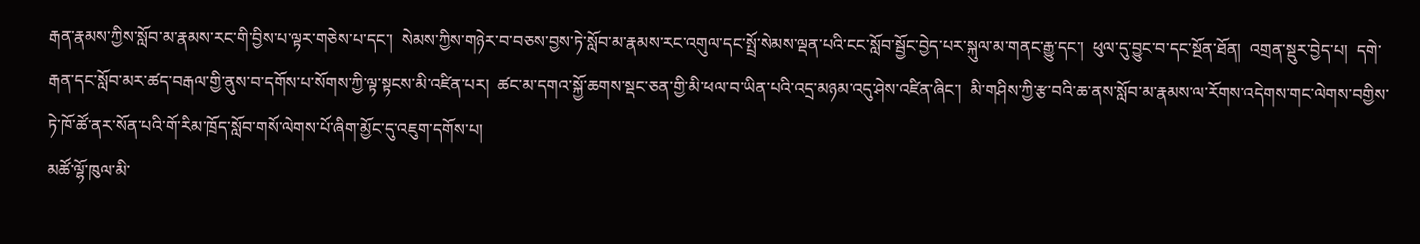རྒན་རྣམས་ཀྱིས་སློབ་མ་རྣམས་རང་གི་བྱིས་པ་ལྟར་གཅེས་པ་དང་།  སེམས་ཀྱིས་གཉེར་བ་བཅས་བྱས་ཏེ་སློབ་མ་རྣམས་རང་འགུལ་དང་སྤྲོ་སེམས་ལྡན་པའི་ངང་སློབ་སྦྱོང་བྱེད་པར་སྐུལ་མ་གནང་རྒྱུ་དང་།  ཕུལ་དུ་བྱུང་བ་དང་སྔོན་ཐོན།  འགྲན་སྡུར་བྱེད་པ།  དགེ་རྒན་དང་སློབ་མར་ཚད་བརྒལ་གྱི་ནུས་བ་དགོས་པ་སོགས་ཀྱི་ལྟ་སྟངས་མི་འཛིན་པར།  ཚང་མ་དགའ་སྐྱོ་ཆགས་སྡང་ཅན་གྱི་མི་ཕལ་བ་ཡིན་པའི་འདྲ་མཉམ་འདུ་ཤེས་འཛིན་ཞིང་།  མི་གཤིས་ཀྱི་རྩ་བའི་ཆ་ནས་སློབ་མ་རྣམས་ལ་རོགས་འདེགས་གང་ལེགས་བགྱིས་ཏེ་ཁོ་ཚོ་ནར་སོན་པའི་གོ་རིམ་ཁྲོད་སློབ་གསོ་ལེགས་པོ་ཞིག་མྱོང་དུ་འཇུག་དགོས་པ།
མཚོ་ལྷོ་ཁུལ་མི་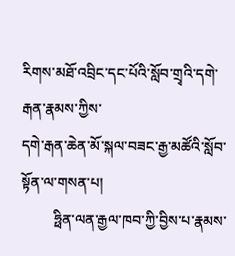རིགས་མཐོ་འབྲིང་དང་པོའི་སློབ་གྲྭའི་དགེ་རྒན་རྣམས་ཀྱིས་
དགེ་རྒན་ཆེན་མོ་སྐལ་བཟང་རྒྱ་མཚོའི་སློབ་སྟོན་ལ་གསན་པ།
         ཧྥིན་ལན་རྒྱལ་ཁབ་ཀྱི་བྱིས་པ་རྣམས་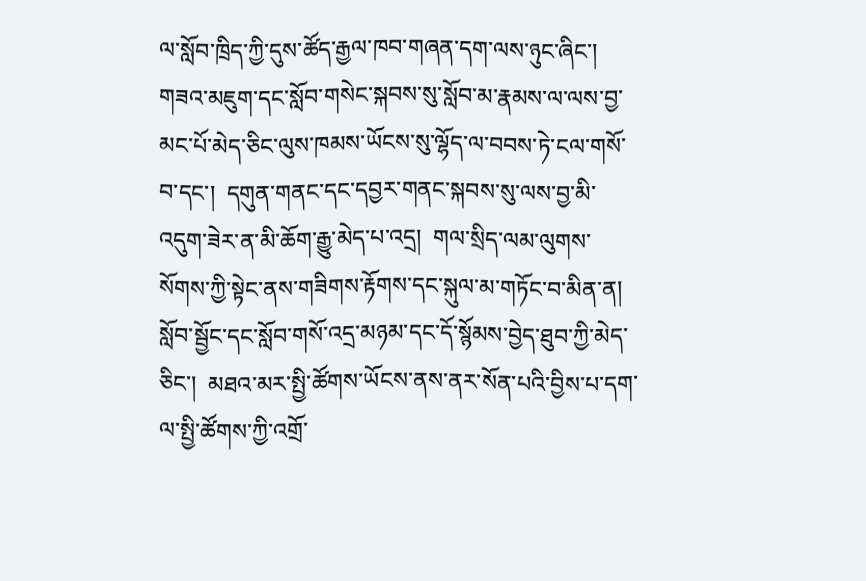ལ་སློབ་ཁྲིད་ཀྱི་དུས་ཚོད་རྒྱལ་ཁབ་གཞན་དག་ལས་ཉུང་ཞིང་།  གཟའ་མཇུག་དང་སློབ་གསེང་སྐབས་སུ་སློབ་མ་རྣམས་ལ་ལས་བྱ་མང་པོ་མེད་ཅིང་ལུས་ཁམས་ཡོངས་སུ་ལྷོད་ལ་བབས་ཏེ་ངལ་གསོ་བ་དང་།  དགུན་གནང་དང་དབྱར་གནང་སྐབས་སུ་ལས་བྱ་མི་འདུག་ཟེར་ན་མི་ཆོག་རྒྱུ་མེད་པ་འདྲ།  གལ་སྲིད་ལམ་ལུགས་སོགས་ཀྱི་སྟེང་ནས་གཟིགས་རྟོགས་དང་སྐུལ་མ་གཏོང་བ་མིན་ན།  སློབ་སྦྱོང་དང་སློབ་གསོ་འདྲ་མཉམ་དང་དོ་སྙོམས་བྱེད་ཐུབ་ཀྱི་མེད་ཅིང་།  མཐའ་མར་སྤྱི་ཚོགས་ཡོངས་ནས་ནར་སོན་པའི་བྱིས་པ་དག་ལ་སྤྱི་ཚོགས་ཀྱི་འགྲོ་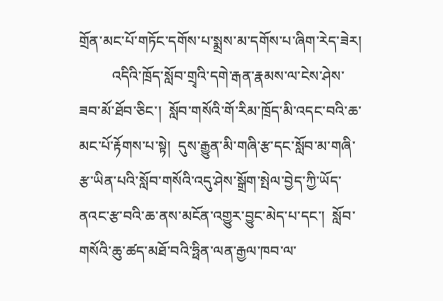གྲོན་མང་པོ་གཏོང་དགོས་པ་སྨྲས་མ་དགོས་པ་ཞིག་རེད་ཟེར།
         འདིའི་ཁྲོད་སློབ་གྲྭའི་དགེ་རྒན་རྣམས་ལ་ངེས་ཤེས་ཟབ་མོ་ཐོབ་ཅིང་།  སློབ་གསོའི་གོ་རིམ་ཁྲོད་མི་འདང་བའི་ཆ་མང་པོ་རྟོགས་པ་སྟེ།  དུས་རྒྱུན་མི་གཞི་རྩ་དང་སློབ་མ་གཞི་རྩ་ཡིན་པའི་སློབ་གསོའི་འདུ་ཤེས་སྒྲོག་སྤེལ་བྱེད་ཀྱི་ཡོད་ནའང་རྩ་བའི་ཆ་ནས་མངོན་འགྱུར་བྱུང་མེད་པ་དང་།  སློབ་གསོའི་ཆུ་ཚད་མཐོ་བའི་ཧྥིན་ལན་རྒྱལ་ཁབ་ལ་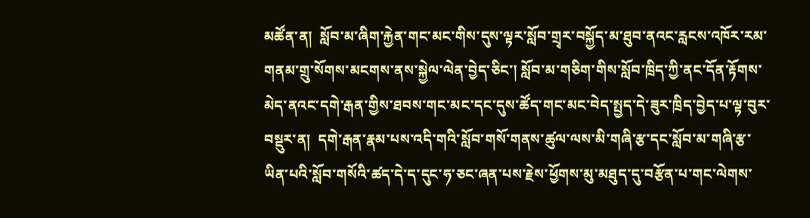མཚོན་ན།  སློབ་མ་ཞིག་རྐྱེན་གང་མང་གིས་དུས་ལྟར་སློབ་གྲྭར་བསྐྱོད་མ་ཐུབ་ནའང་རླངས་འཁོར་རམ་གནམ་གྲུ་སོགས་མངགས་ནས་སྐྱེལ་ལེན་བྱེད་ཅིང་། སློབ་མ་གཅིག་གིས་སློབ་ཁྲིད་ཀྱི་ནང་དོན་རྟོགས་མེད་ནའང་དགེ་རྒན་གྱིས་ཐབས་གང་མང་དང་དུས་ཚོད་གང་མང་བེད་སྤྱད་དེ་ཟུར་ཁྲིད་བྱེད་པ་ལྟ་བུར་བསྡུར་ན།  དགེ་རྒན་རྣམ་པས་འདི་གའི་སློབ་གསོ་གནས་ཚུལ་ལས་མི་གཞི་རྩ་དང་སློབ་མ་གཞི་རྩ་ཡིན་པའི་སློབ་གསོའི་ཚད་དེ་ད་དུང་ཧ་ཅང་ཞན་པས་རྗེས་ཕྱོགས་མུ་མཐུད་དུ་བརྩོན་པ་གང་ལེགས་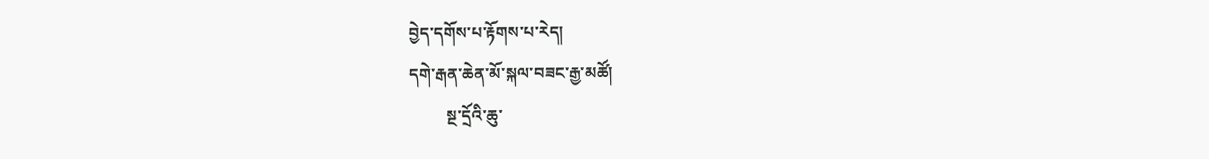བྱེད་དགོས་པ་རྟོགས་པ་རེད།
དགེ་རྒན་ཆེན་མོ་སྐལ་བཟང་རྒྱ་མཚོ།
         སྔ་དྲོའི་ཆུ་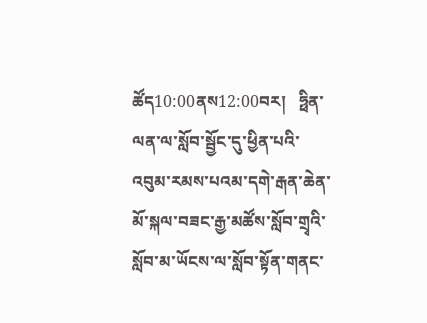ཚོད10:00ནས12:00བར།   ཧྥིན་ལན་ལ་སློབ་སྦྱོང་དུ་ཕྱིན་པའི་འབུམ་རམས་པའམ་དགེ་རྒན་ཆེན་མོ་སྐལ་བཟང་རྒྱ་མཚོས་སློབ་གྲྭའི་སློབ་མ་ཡོངས་ལ་སློབ་སྟོན་གནང་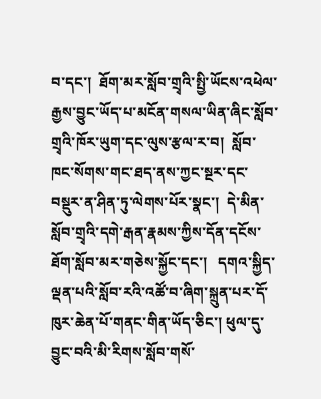བ་དང་།  ཐོག་མར་སློབ་གྲྭའི་སྤྱི་ཡོངས་འཕེལ་རྒྱས་བྱུང་ཡོད་པ་མངོན་གསལ་ཡིན་ཞིང་སློབ་གྲྭའི་ཁོར་ཡུག་དང་ལུས་རྩལ་ར་བ།  སློབ་ཁང་སོགས་གང་ཐད་ནས་ཀྱང་སྔར་དང་བསྡུར་ན་ཤིན་ཏུ་ལེགས་པོར་སྣང་།  དེ་མིན་སློབ་གྲྭའི་དགེ་རྒན་རྣམས་ཀྱིས་དོན་དངོས་ཐོག་སློབ་མར་གཅེས་སྐྱོང་དང་།   དགའ་སྐྱིད་ལྡན་པའི་སློབ་རའི་འཚོ་བ་ཞིག་སྐྲུན་པར་དོ་ཁུར་ཆེན་པོ་གནང་གིན་ཡོད་ཅིང་། ཕུལ་དུ་བྱུང་བའི་མི་རིགས་སློབ་གསོ་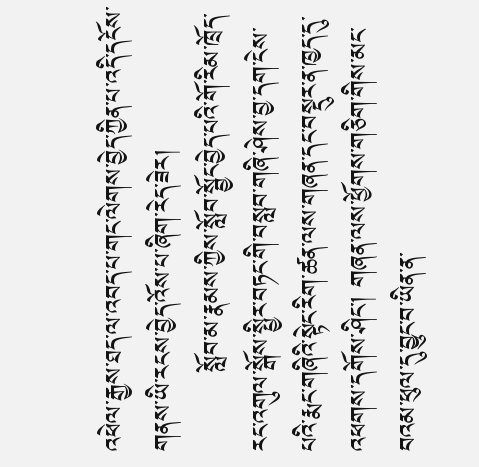འཕེལ་རྒྱས་ཐད་ལ་འབད་པ་གང་ལེགས་བྱེད་ཀྱིན་པ་འདི་དངོས་གནས་ཡི་རངས་བྱེད་འོས་པ་ཞིག་རེད་ཟེར།
         སློབ་མ་རྣམས་ཀྱིས་སློབ་སྦྱོང་བྱེད་པའི་གོ་རིམ་ཁྲོད་རང་འགུལ་སྒོས་སྤྱིར་བཏང་གི་བསླབ་གཞི་ཤེས་བྱ་དག་ངེས་པའི་རྨང་གཞིའི་སྟེང་རིག་ཚན་ལས་གཞན་དང་བསྡུར་ན་ཁྱད་དུ་འཕགས་དགོས་ཤིང་། གཞན་ལས་ཕྱོགས་གཅིག་གིས་མང་བའམ་ཕུལ་དུ་བྱུང་བ་ཡིན་ན་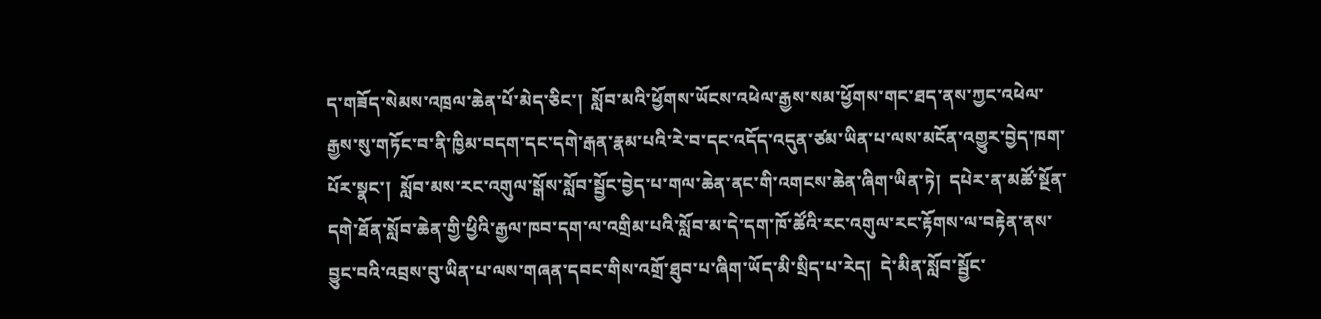ད་གཟོད་སེམས་འཁྲལ་ཆེན་པོ་མེད་ཅིང་།  སློབ་མའི་ཕྱོགས་ཡོངས་འཕེལ་རྒྱས་སམ་ཕྱོགས་གང་ཐད་ནས་ཀྱང་འཕེལ་རྒྱས་སུ་གཏོང་བ་ནི་ཁྱིམ་བདག་དང་དགེ་རྒན་རྣམ་པའི་རེ་བ་དང་འདོད་འདུན་ཙམ་ཡིན་པ་ལས་མངོན་འགྱུར་བྱེད་ཁག་པོར་སྣང་།  སློབ་མས་རང་འགུལ་སྒོས་སློབ་སྦྱོང་བྱེད་པ་གལ་ཆེན་ནང་གི་འགངས་ཆེན་ཞིག་ཡིན་ཏེ།  དཔེར་ན་མཚོ་སྔོན་དགེ་ཐོན་སློབ་ཆེན་གྱི་ཕྱིའི་རྒྱལ་ཁབ་དག་ལ་འགྲིམ་པའི་སློབ་མ་དེ་དག་ཁོ་ཚོའི་རང་འགུལ་རང་རྟོགས་ལ་བརྟེན་ནས་བྱུང་བའི་འབྲས་བུ་ཡིན་པ་ལས་གཞན་དབང་གིས་འགྲོ་ཐུབ་པ་ཞིག་ཡོད་མི་སྲིད་པ་རེད།  དེ་མིན་སློབ་སྦྱོང་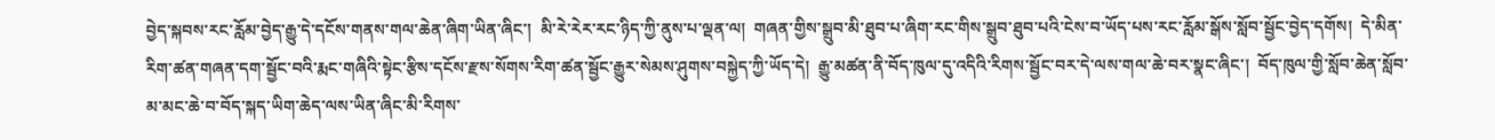བྱེད་སྐབས་རང་རློམ་བྱེད་རྒྱུ་དེ་དངོས་གནས་གལ་ཆེན་ཞིག་ཡིན་ཞིང་།  མི་རེ་རེར་རང་ཉིད་ཀྱི་ནུས་པ་ལྡན་ལ།  གཞན་གྱིས་སྒྲུབ་མི་ཐུབ་པ་ཞིག་རང་གིས་སྒྲུབ་ཐུབ་པའི་ངེས་བ་ཡོད་པས་རང་རློམ་སྒོས་སློབ་སྦྱོང་བྱེད་དགོས།  དེ་མིན་རིག་ཚན་གཞན་དག་སྦྱོང་བའི་རྨང་གཞིའི་སྟེང་རྩིས་དངོས་རྫས་སོགས་རིག་ཚན་སྦྱོང་རྒྱུར་སེམས་ཤུགས་བསྐྱེད་ཀྱི་ཡོད་དེ།  རྒྱུ་མཚན་ནི་བོད་ཁུལ་དུ་འདིའི་རིགས་སྦྱོང་བར་དེ་ལས་གལ་ཆེ་བར་སྣང་ཞིང་།  བོད་ཁུལ་གྱི་སློབ་ཆེན་སློབ་མ་མང་ཆེ་བ་བོད་སྐད་ཡིག་ཆེད་ལས་ཡིན་ཞིང་མི་རིགས་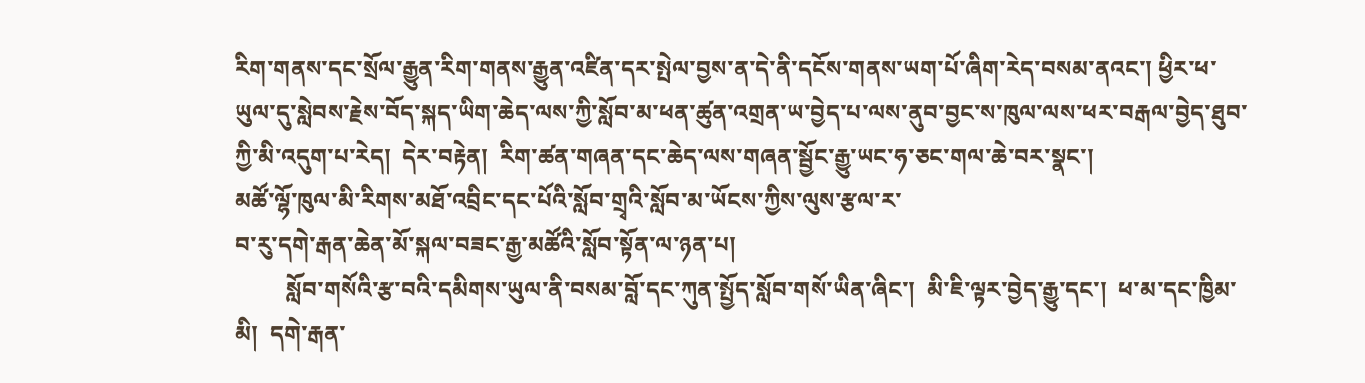རིག་གནས་དང་སྲོལ་རྒྱུན་རིག་གནས་རྒྱུན་འཛིན་དར་སྤེལ་བྱས་ན་དེ་ནི་དངོས་གནས་ཡག་པོ་ཞིག་རེད་བསམ་ནའང་། ཕྱིར་ཕ་ཡུལ་དུ་སླེབས་རྗེས་བོད་སྐད་ཡིག་ཆེད་ལས་ཀྱི་སློབ་མ་ཕན་ཚུན་འགྲན་ཡ་བྱེད་པ་ལས་ནུབ་བྱང་ས་ཁུལ་ལས་ཕར་བརྒལ་བྱེད་ཐུབ་ཀྱི་མི་འདུག་པ་རེད།  དེར་བརྟེན།  རིག་ཚན་གཞན་དང་ཆེད་ལས་གཞན་སྦྱོང་རྒྱུ་ཡང་ཧ་ཅང་གལ་ཆེ་བར་སྣང་།
མཚོ་ལྷོ་ཁུལ་མི་རིགས་མཐོ་འབྲིང་དང་པོའི་སློབ་གྲྭའི་སློབ་མ་ཡོངས་ཀྱིས་ལུས་རྩལ་ར་
བ་རུ་དགེ་རྒན་ཆེན་མོ་སྐལ་བཟང་རྒྱ་མཚོའི་སློབ་སྟོན་ལ་ཉན་པ།
         སློབ་གསོའི་རྩ་བའི་དམིགས་ཡུལ་ནི་བསམ་བློ་དང་ཀུན་སྤྱོད་སློབ་གསོ་ཡིན་ཞིང་།  མི་ཇི་ལྟར་བྱེད་རྒྱུ་དང་།  ཕ་མ་དང་ཁྱིམ་མི།  དགེ་རྒན་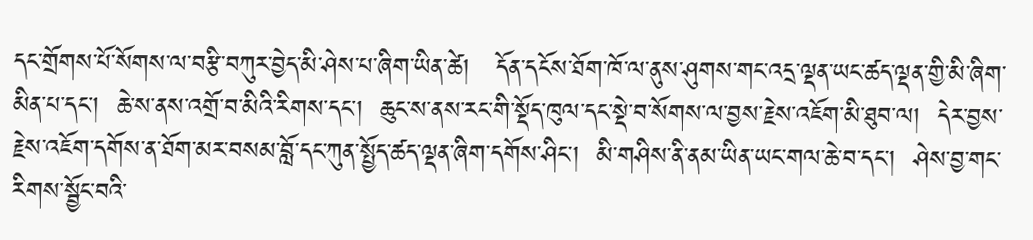དང་གྲོགས་པོ་སོགས་ལ་བརྩི་བཀུར་བྱེད་མི་ཤེས་པ་ཞིག་ཡིན་ཚེ།   དོན་དངོས་ཐོག་ཁོ་ལ་ནུས་ཤུགས་གང་འདྲ་ལྡན་ཡང་ཚད་ལྡན་གྱི་མི་ཞིག་མིན་པ་དང་།  ཆེ་ས་ནས་འགྲོ་བ་མིའི་རིགས་དང་།  ཆུང་ས་ནས་རང་གི་སྡོད་ཁུལ་དང་སྡེ་བ་སོགས་ལ་བྱས་རྗེས་འཇོག་མི་ཐུབ་ལ།  དེར་བྱས་རྗེས་འཇོག་དགོས་ན་ཐོག་མར་བསམ་བློ་དང་ཀུན་སྤྱོད་ཚད་ལྡན་ཞིག་དགོས་ཤིང་།  མི་གཤིས་ནི་ནམ་ཡིན་ཡང་གལ་ཆེ་བ་དང་།  ཤེས་བྱ་གང་རིགས་སྦྱོང་བའི་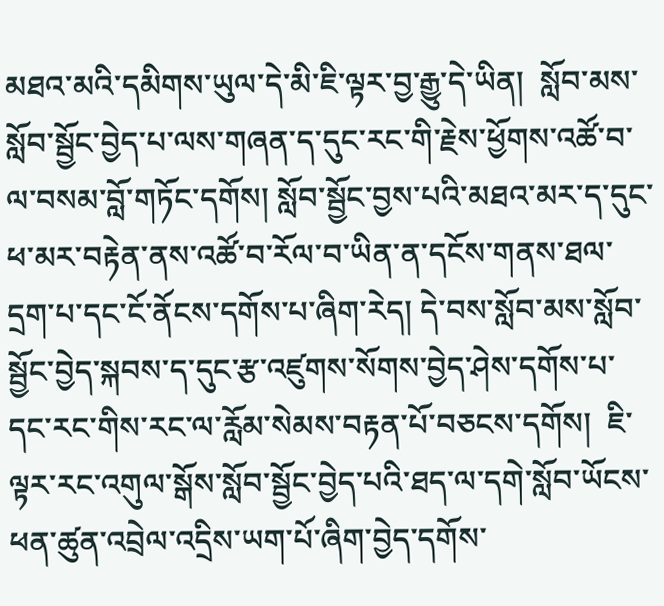མཐའ་མའི་དམིགས་ཡུལ་དེ་མི་ཇི་ལྟར་བྱ་རྒྱུ་དེ་ཡིན།  སློབ་མས་སློབ་སྦྱོང་བྱེད་པ་ལས་གཞན་ད་དུང་རང་གི་རྗེས་ཕྱོགས་འཚོ་བ་ལ་བསམ་བློ་གཏོང་དགོས། སློབ་སྦྱོང་བྱས་པའི་མཐའ་མར་ད་དུང་ཕ་མར་བརྟེན་ནས་འཚོ་བ་རོལ་བ་ཡིན་ན་དངོས་གནས་ཐལ་དྲག་པ་དང་ངོ་ནོངས་དགོས་པ་ཞིག་རེད། དེ་བས་སློབ་མས་སློབ་སྦྱོང་བྱེད་སྐབས་ད་དུང་རྩ་འཛུགས་སོགས་བྱེད་ཤེས་དགོས་པ་དང་རང་གིས་རང་ལ་རློམ་སེམས་བརྟན་པོ་བཅངས་དགོས།  ཇི་ལྟར་རང་འགུལ་སྒོས་སློབ་སྦྱོང་བྱེད་པའི་ཐད་ལ་དགེ་སློབ་ཡོངས་ཕན་ཚུན་འབྲེལ་འདྲིས་ཡག་པོ་ཞིག་བྱེད་དགོས་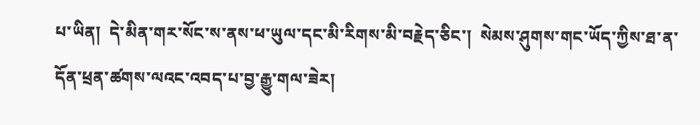པ་ཡིན།  དེ་མིན་གར་སོང་ས་ནས་ཕ་ཡུལ་དང་མི་རིགས་མི་བརྗེད་ཅིང་།  སེམས་ཤུགས་གང་ཡོད་ཀྱིས་ཐ་ན་དོན་ཕྲན་ཚགས་ལའང་འབད་པ་བྱ་རྒྱུ་གལ་ཟེར།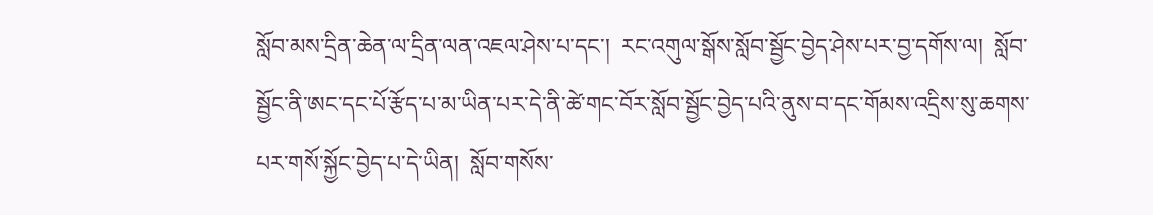སློབ་མས་དྲིན་ཆེན་ལ་དྲིན་ལན་འཇལ་ཤེས་པ་དང་།  རང་འགུལ་སྒོས་སློབ་སྦྱོང་བྱེད་ཤེས་པར་བྱ་དགོས་ལ།  སློབ་སྦྱོང་ནི་ཨང་དང་པོ་རྩོད་པ་མ་ཡིན་པར་དེ་ནི་ཚེ་གང་བོར་སློབ་སྦྱོང་བྱེད་པའི་ནུས་བ་དང་གོམས་འདྲིས་སུ་ཆགས་པར་གསོ་སྐྱོང་བྱེད་པ་དེ་ཡིན།  སློབ་གསོས་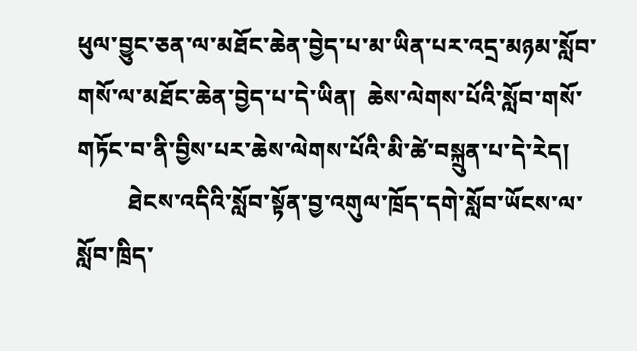ཕུལ་བྱུང་ཅན་ལ་མཐོང་ཆེན་བྱེད་པ་མ་ཡིན་པར་འདྲ་མཉམ་སློབ་གསོ་ལ་མཐོང་ཆེན་བྱེད་པ་དེ་ཡིན།  ཆེས་ལེགས་པོའི་སློབ་གསོ་གཏོང་བ་ནི་བྱིས་པར་ཆེས་ལེགས་པོའི་མི་ཚེ་བསྐྲུན་པ་དེ་རེད།
         ཐེངས་འདིའི་སློབ་སྟོན་བྱ་འགུལ་ཁྲོད་དགེ་སློབ་ཡོངས་ལ་སློབ་ཁྲིད་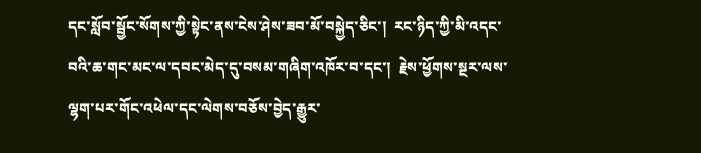དང་སློབ་སྦྱོང་སོགས་ཀྱི་སྟེང་ནས་ངེས་ཤེས་ཟབ་མོ་བསྐྱེད་ཅིང་།  རང་ཉིད་ཀྱི་མི་འདང་བའི་ཆ་གང་མང་ལ་དབང་མེད་དུ་བསམ་གཞིག་འཁོར་བ་དང་།  རྗེས་ཕྱོགས་སྔར་ལས་ལྷག་པར་གོང་འཕེལ་དང་ལེགས་བཅོས་བྱེད་རྒྱུར་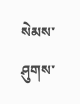སེམས་ཤུགས་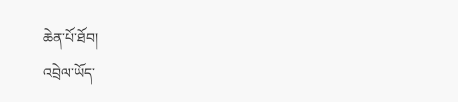ཆེན་པོ་ཐོབ།
འབྲེལ་ཡོད་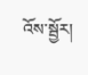འོས་སྦྱོར།